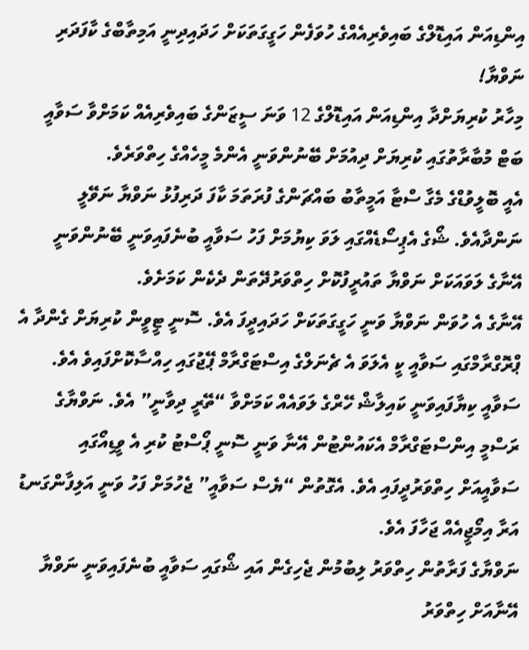އިންޑިއަން އައިޑޮލްގެ ބައިވެރިއެއްގެ ހުވަފެން ހަގީގަތަކަށް ހަދައިދިނީ އަމިތާބްގެ ކާފަދަރި ނަވްޔާ!
މިހާރު ކުރިޔަށްދާ އިންޑިއަން އައިޑޮލްގެ 12 ވަނަ ސީޒަންގެ ބައިވެރިއެއް ކަމަށްވާ ސަވާއީ ބަޓް މުބާރާތުގައި ކުރިޔަށް ދިއުމަށް ބޭނުންވަނީ އެންމެ މީހެއްގެ ހިތްވަރެވެ.
އެއީ ބޮލީވުޑްގެ މެގާ ސްޓާ އަމީތާބު ބައްޗަންގެ ފުރަތަމަ ކާފަ ދަރިފުޅު ނަވްޔާ ނަވޭލީ ނަންދާއެވެ. ޝޯގެ އެޕިސޯޑެއްގައި ލަވަ ކިޔުމަށް ފަހު ސަވާއީ ބުނެފައިވަނީ ބޭނުންވަނީ އޭނާގެ ލަވައަކަށް ނަވްޔާ ތައުރީފުކޮށް ހިތްވަރުދޭތަން ދެކެން ކަމަށެވެ.
އޭނާގެ އެ ހުވަން ނަވްޔާ ވަނީ ހަގީގަތަކަށް ހަދައިދީފަ އެވެ. ސޮނީ ޓީވީން ކުރިޔަށް ގެންދާ އެ ޕްރޮގްރާމްގައި ސަވާއީ ކީ އެލަވަ އެ ޗެނަލްގެ އިސްޓަގްރާމް ޕޭޖުގައި ހިއްސާކޮށްފައިވެ އެވެ.
ސަވާއީ ކިޔާފައިވަނީ ކައިލާޝް ހޭރްގެ ލަވައެއް ކަމަށްވާ “ތޭރީ ދިވާނީ” އެވެ. ނަވްޔާގެ ރަސްމީ އިންސްޓަގްރާމް އެކައުންޓުން އޭނާ ވަނީ ސޮނީ ޕޯސްޓު ކުރި އެ ވީޑިއޯގައި ސަވާއީއަށް ހިތްވަރުދީފައި އެވެ. އެގޮތުން “ޔެސް ސަވާއީ” ޖެހުމަށް ފަހު ވަނީ އަލިފާންގަނޑު އަރާ އިމޯޖީއެއް ޖަހާފަ އެވެ.
ނަވްޔާގެ ފަރާތުން ހިތްވަރު ލިބުމުން ޖެހިގެން އައި ޝޯގައި ސަވާއީ ބުނެފައިވަނީ ނަވްޔާ އޭނާއަށް ހިތްވަރު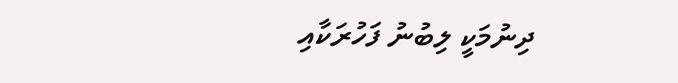ދިނުމަކީ ލިބުނު ފަހުރަކާއި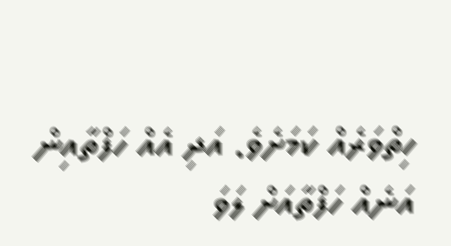ހިތްވަރެއް ކަމަށެވެ. އަދި އެއް ހަފްތާއިން އަނެއް ހަފްތާއަށް ލަވަ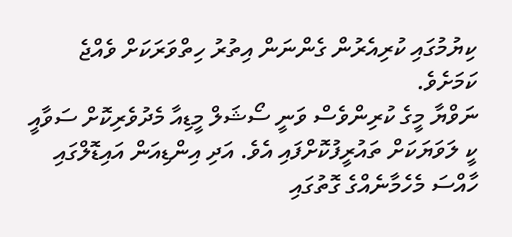ކިޔުމުގައި ކުރިއެރުން ގެންނަން އިތުރު ހިތްވަރަކަށް ވެއްޖެ ކަމަށެވެ.
ނަވްޔާ މީގެ ކުރިންވެސް ވަނީ ސޯޝަލް މީޑިއާ މެދުވެރިކޮށް ސަވާއީ ކީ ލަވަޔަކަށް ތައުރީފުކޮށްފައި އެވެ. އަދި އިންޑިއަން އައިޑޮލްގައި ހާއްސަ މެހެމާނެއްގެ ގޮތުގައި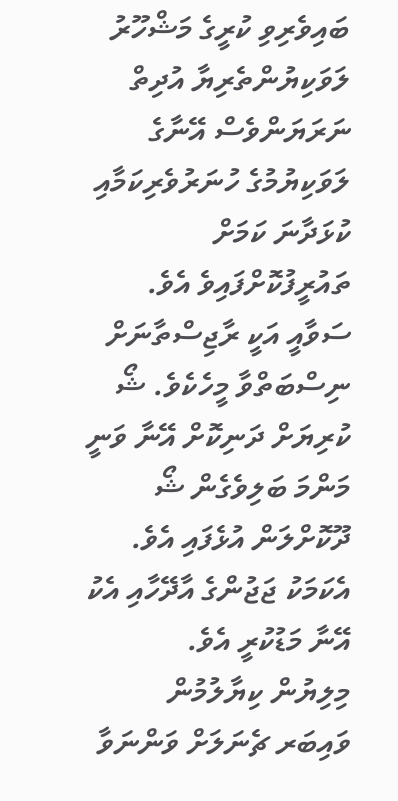ބައިވެރިވި ކުރީގެ މަޝްހޫރު ލަވަކިޔުންތެރިޔާ އުދިތް ނަރަޔަންވެސް އޭނާގެ ލަވަކިޔުމުގެ ހުނަރުވެރިކަމާއި ކުޅަދާނަ ކަމަށް ތައުރީފުކޮށްފައިވެ އެވެ.
ސަވާއީ އަކީ ރާޖިސްތާނަށް ނިސްބަތްވާ މީހެކެވެ. ޝޯ ކުރިޔަށް ދަނިކޮށް އޭނާ ވަނީ މަންމަ ބަލިވެގެން ޝޯ ދޫކޮށްލަން އުޅެފައި އެވެ. އެކަމަކު ޖަޖުންގެ އާދޭހާއި އެކު އޭނާ މަޑުކުރީ އެވެ.
މިލިޔުން ކިޔާލުމުން
ވައިބަރ ޗެނަލަށް ވަންނަވާ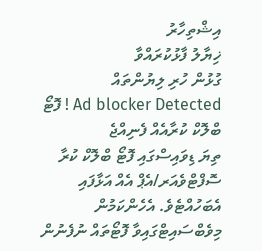އިޝްތިހާރު
ޚިޔާލު ފާޅުކުރައްވާ
ގުޅުން ހުރި ލިޔުންތައް
Ad blocker Detected ! ފޮޓޯ ބްލޮކް ކުރާއެއް ފެނިއްޖެ
ތިޔަ ޑިވައިސްގައި ފޮޓޯ ބްލޮކް ކުރާ ސޮފްޓްވެއަރ/އެޕް އެއް އަޅާފައި އެބަހުއްޓެވެ. އެހެންކަމުން މިވެބްސައިޓްގައިވާ ފޮޓޯތައް ނުފެނުން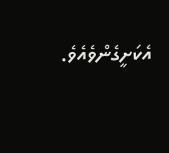އެކަށީގެންވެއެވެ.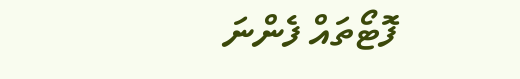ފޮޓޯތައް ފެންނަ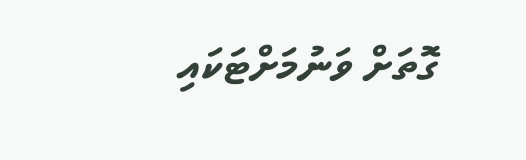ގޮތަށް ވަނުމަށްޓަކައި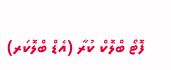ފޮޓޯ ބްލޮކް ކުރާ (އެޑް ބްލޮކަރ)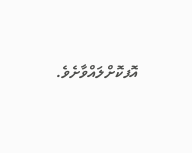އޮފކޮށްލައްވާށެވެ.